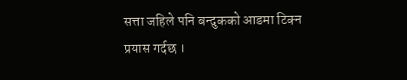सत्ता जहिले पनि बन्दुकको आडमा टिक्न प्रयास गर्दछ ।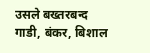उसले बख्तरबन्द गाडी, बंकर, बिशाल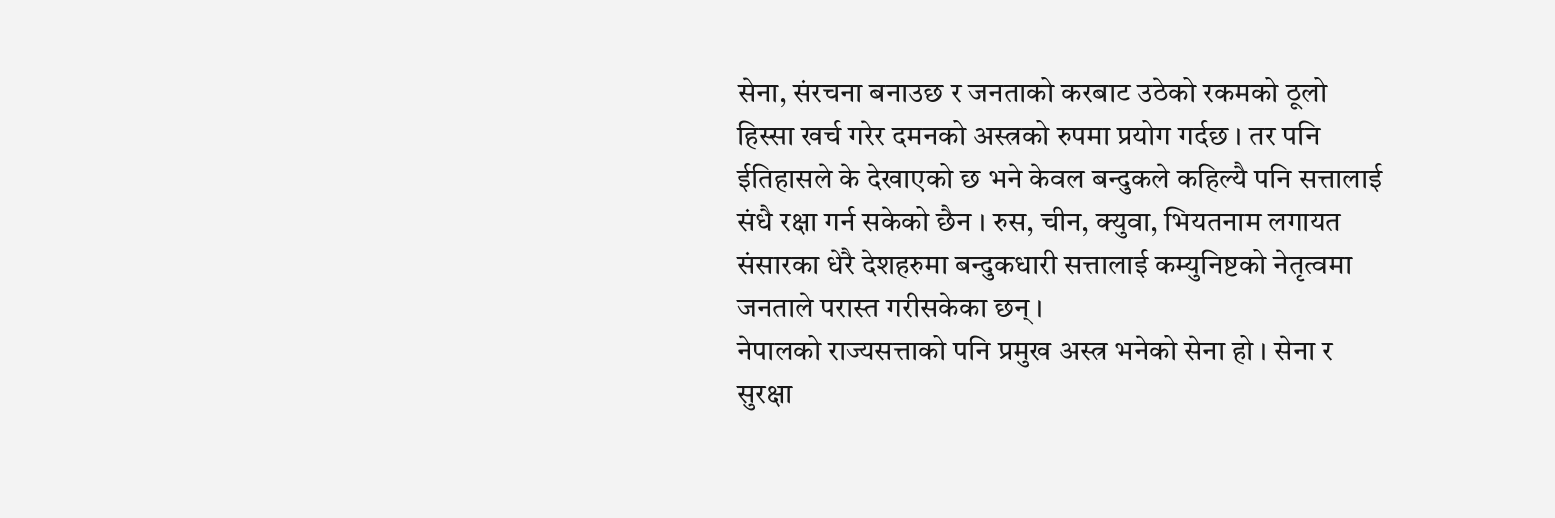सेना, संरचना बनाउछ र जनताको करबाट उठेको रकमको ठूलो हिस्सा खर्च गरेर दमनको अस्त्रको रुपमा प्रयोग गर्दछ । तर पनि ईतिहासले के देखाएको छ भने केवल बन्दुकले कहिल्यै पनि सत्तालाई संधै रक्षा गर्न सकेको छैन । रुस, चीन, क्युवा, भियतनाम लगायत संसारका धेरै देशहरुमा बन्दुकधारी सत्तालाई कम्युनिष्टको नेतृत्वमा जनताले परास्त गरीसकेका छन् ।
नेपालको राज्यसत्ताको पनि प्रमुख अस्त्र भनेको सेना हो । सेना र सुरक्षा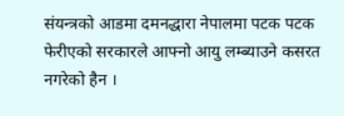संयन्त्रको आडमा दमनद्धारा नेपालमा पटक पटक फेरीएको सरकारले आफ्नो आयु लम्ब्याउने कसरत नगरेको हैन ।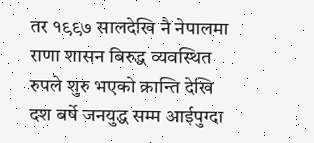तर १९९७ सालदेखि नै नेपालमा राणा शासन बिरुद्ध व्यवस्थित रुपले शुरु भएको क्रान्ति देखि दश बर्षे जनयुद्ध सम्म आईपुग्दा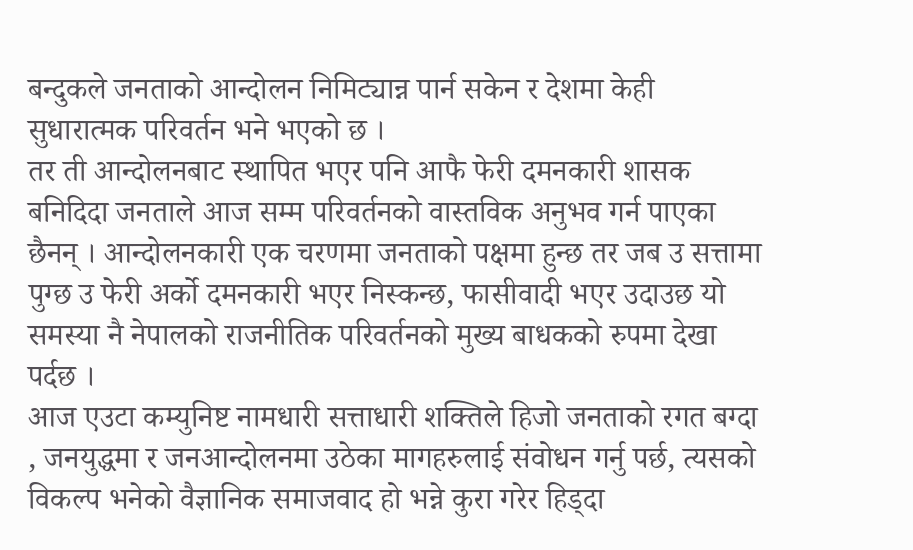बन्दुकले जनताको आन्दोलन निमिट्यान्न पार्न सकेन र देशमा केही सुधारात्मक परिवर्तन भने भएको छ ।
तर ती आन्दोलनबाट स्थापित भएर पनि आफै फेरी दमनकारी शासक बनिदिदा जनताले आज सम्म परिवर्तनको वास्तविक अनुभव गर्न पाएका छैनन् । आन्दोलनकारी एक चरणमा जनताको पक्षमा हुन्छ तर जब उ सत्तामा पुग्छ उ फेरी अर्को दमनकारी भएर निस्कन्छ, फासीवादी भएर उदाउछ यो समस्या नै नेपालको राजनीतिक परिवर्तनको मुख्य बाधकको रुपमा देखा पर्दछ ।
आज एउटा कम्युनिष्ट नामधारी सत्ताधारी शक्तिले हिजो जनताको रगत बग्दा , जनयुद्धमा र जनआन्दोलनमा उठेका मागहरुलाई संवोधन गर्नु पर्छ, त्यसको विकल्प भनेको वैज्ञानिक समाजवाद हो भन्ने कुरा गरेर हिड्दा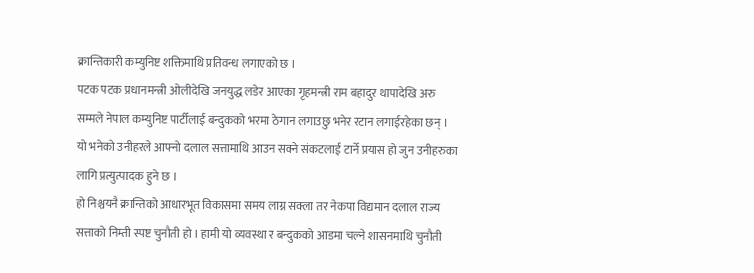क्रान्तिकारी कम्युनिष्ट शक्तिमाथि प्रतिवन्ध लगाएको छ ।
पटक पटक प्रधानमन्त्री ओलीदेखि जनयुद्ध लडेर आएका गृहमन्त्री राम बहादुर थापादेखि अरु सम्मले नेपाल कम्युनिष्ट पार्टीलाई बन्दुकको भरमा ठेगान लगाउछु भनेर रटान लगाईरहेका छन् । यो भनेको उनीहरले आफ्नो दलाल सत्तामाथि आउन सक्ने संकटलाई टार्ने प्रयास हो जुन उनीहरुका लागि प्रत्युत्पादक हुने छ ।
हो निश्चयनै क्रान्तिको आधारभूत विकासमा समय लाग्न सक्ला तर नेकपा विद्यमान दलाल राज्य सत्ताको निम्ती स्पष्ट चुनौती हो । हामी यो व्यवस्था र बन्दुकको आडमा चल्ने शासनमाथि चुनौती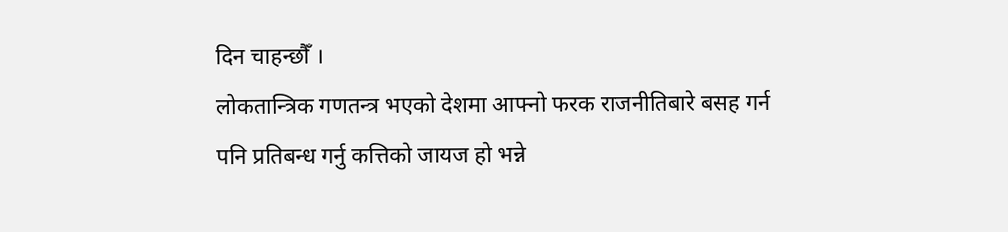दिन चाहन्छौँ ।
लोकतान्त्रिक गणतन्त्र भएको देशमा आफ्नो फरक राजनीतिबारे बसह गर्न पनि प्रतिबन्ध गर्नु कत्तिको जायज हो भन्ने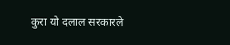कुरा यो दलाल सरकारले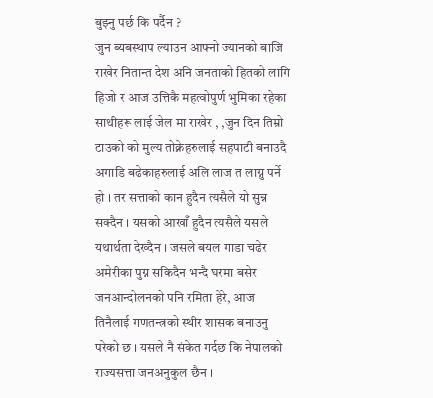बुझ्नु पर्छ कि पर्दैन ?
जुन ब्यबस्थाप ल्याउन आफ्नो ज्यानको बाजि राखेर नितान्त देश अनि जनताको हितको लागि हिजो र आज उत्तिकै महत्वोपुर्ण भुमिका रहेका साथीहरू लाई जेल मा राखेर , ,जुन दिन तिम्रो टाउको को मुल्य तोक्नेहरुलाई सहपाटी बनाउदै अगाडि बढेकाहरुलाई अलि लाज त लाग्नु पर्ने हो । तर सत्ताको कान हुदैन त्यसैले यो सुन्न सक्दैन । यसको आखाँ हुदैन त्यसैले यसले यथार्थता देख्दैन । जसले बयल गाडा चढेर अमेरीका पुग्न सकिदैन भन्दै घरमा बसेर जनआन्दोलनको पनि रमिता हेरे, आज तिनैलाई गणतन्त्रको स्थीर शासक बनाउनु परेको छ । यसले नै संकेत गर्दछ कि नेपालको राज्यसत्ता जनअनुकुल छैन ।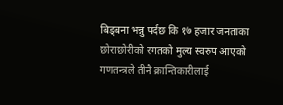बिड्बना भन्नु पर्दछ कि १७ हजार जनताका छोराछोरीको रगतको मुल्य स्वरुप आएको गणतन्त्रले तीनै क्रान्तिकारीलाई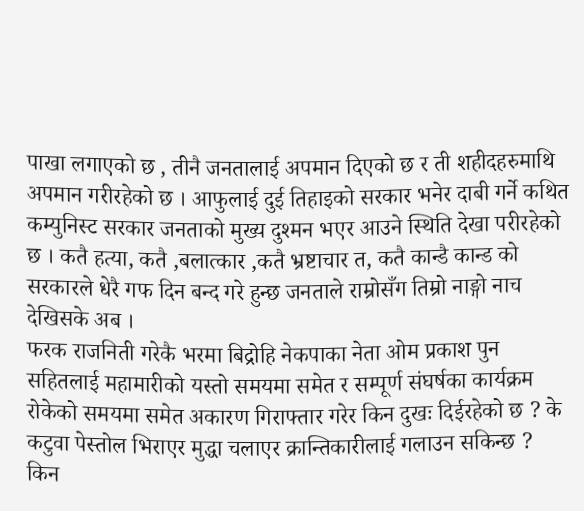पाखा लगाएको छ , तीनै जनतालाई अपमान दिएको छ र ती शहीदहरुमाथि अपमान गरीरहेको छ । आफुलाई दुई तिहाइको सरकार भनेर दाबी गर्ने कथित कम्युनिस्ट सरकार जनताको मुख्य दुश्मन भएर आउने स्थिति देखा परीरहेको छ । कतै हत्या, कतै ,बलात्कार ,कतै भ्रष्टाचार त, कतै कान्डै कान्ड को सरकारले धेरै गफ दिन बन्द गरे हुन्छ जनताले राम्रोसँग तिम्रो नाङ्गो नाच देखिसके अब ।
फरक राजनिती गरेकै भरमा बिद्रोहि नेकपाका नेता ओम प्रकाश पुन सहितलाई महामारीको यस्तो समयमा समेत र सम्पूर्ण संघर्षका कार्यक्रम रोकेको समयमा समेत अकारण गिराफ्तार गरेर किन दुखः दिईरहेको छ ? के कटुवा पेस्तोल भिराएर मुद्धा चलाएर क्रान्तिकारीलाई गलाउन सकिन्छ ?
किन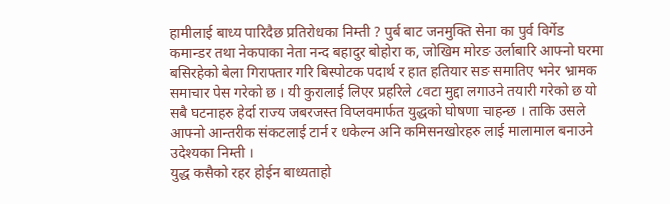हामीलाई बाध्य पारिदैछ प्रतिरोधका निम्ती ? पुर्ब बाट जनमुक्ति सेना का पुर्व विर्गेड कमान्डर तथा नेकपाका नेता नन्द बहादुर बोहोरा क, जोखिम मोरङ उर्लाबारि आफ्नो घरमा बसिरहेको बेला गिराफ्तार गरि बिस्पोटक पदार्थ र हात हतियार सङ समातिए भनेर भ्रामक समाचार पेस गरेको छ । यी कुरालाई लिएर प्रहरिले ८वटा मुद्दा लगाउने तयारी गरेको छ यो सबै घटनाहरु हेर्दा राज्य जबरजस्त विप्लवमार्फत युद्धको घोषणा चाहन्छ । ताकि उसले आफ्नो आन्तरीक संकटलाई टार्न र धकेल्न अनि कमिसनखोरहरु लाई मालामाल बनाउने उदेश्यका निम्ती ।
युद्ध कसैको रहर होईन बाध्यताहो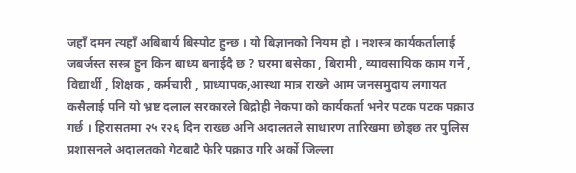जहाँ दमन त्यहाँ अबिबार्य बिस्पोट हुन्छ । यो बिज्ञानको नियम हो । नशस्त्र कार्यकर्तालाई जबर्जस्त सस्त्र हुन किन बाध्य बनाईदै छ ? घरमा बसेका , बिरामी , व्यावसायिक काम गर्ने , विद्यार्थी , शिक्षक , कर्मचारी , प्राध्यापक,आस्था मात्र राख्ने आम जनसमुदाय लगायत कसैलाई पनि यो भ्रष्ट दलाल सरकारले बिद्रोही नेकपा को कार्यकर्ता भनेर पटक पटक पक्राउ गर्छ । हिरासतमा २५ र२६ दिन राख्छ अनि अदालतले साधारण तारिखमा छोड्छ तर पुलिस प्रशासनले अदालतको गेटबाटै फेरि पक्राउ गरि अर्को जिल्ला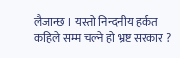लैजान्छ । यस्तो निन्दनीय हर्कत कहिले सम्म चल्ने हो भ्रष्ट सरकार ?